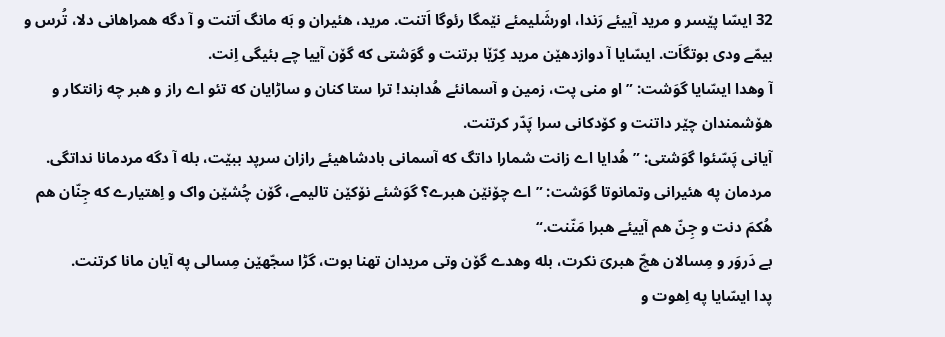32 ایسّا پێسر و مرید آییئے رَندا، اورشَلیمئے نێمگا رئوگا اَتنت. مرید، هئیران و بَه مانگ اَتنت و آ دگه همراهانی دلا، تُرس و بیمّے ودی بوتگاَت. ایسّایا آ دوازدهێن مرید کِرّێا برتنت و گوَشتی که گۆن آییا چے بئیگی اِنت.
آ وهدا ایسّایا گوَشت: ”او منی پت، زمین و آسمانئے هُدابند! ترا ستا کنان و ساڑایان که تئو اے راز و هبر چه زانتکار و هۆشمندان چێر داتنت و کۆدکانی سرا پَدّر کرتنت.
آیانی پَسّئوا گوَشتی: ”هُدایا اے زانت شمارا داتگ که آسمانی بادشاهیئے رازان سرپد ببێت، بله آ دگه مردمانا نداتگی.
مردمان په هئیرانی وتمانوتا گوَشت: ”اے چۆنێن هبرے؟ گوَشئے نۆکێن تالیمے، گۆن چُشێن واک و اِهتیارے که جِنّان هم هُکمَ دنت و جِنّ هم آییئے هبرا مَنّنت.“
بے دَروَر و مِسالان هچّ هبریَ نکرت، بله وهدے گۆن وتی مریدان تهنا بوت، گڑا سجّهێن مِسالی په آیان مانا کرتنت.
پدا ایسّایا په اِهوت و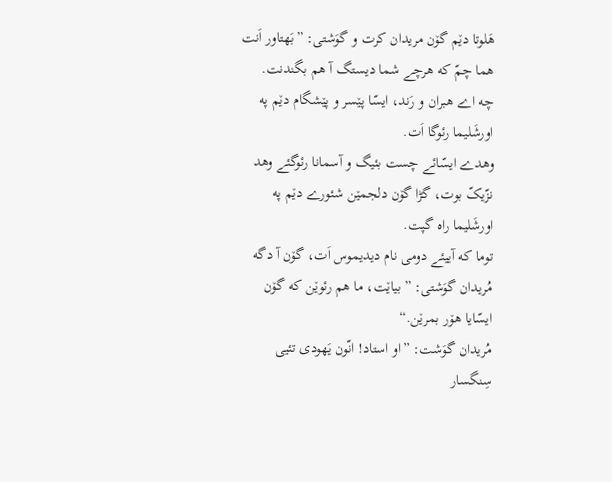هَلوتا دێم گۆن مریدان کرت و گوَشتی: ”بَهتاور اَنت هما چمّ که هرچے شما دیستگ آ هم بگندنت.
چه اے هبران و رَند، ایسّا پێسر و پێشگام دێم په اورشَلیما رئوگا اَت.
وهدے ایسّائے چست بئیگ و آسمانا رئوگئے وهد نزّیکّ بوت، گڑا گۆن دلجمێن شئورے دێم په اورشَلیما راه گپت.
توما که آییئے دومی نام دیدیموس اَت، گۆن آ دگه مُریدان گوَشتی: ”بیاێت، ما هم رئوێن که گۆن ایسّایا هۆر بمرێن.“
مُریدان گوَشت: ”او استاد! انّون یَهودی تئیی سِنگسار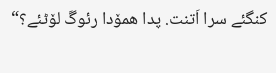کنگئے سرا اَتنت. پدا همۆدا رئوگَ لۆٹئے؟“